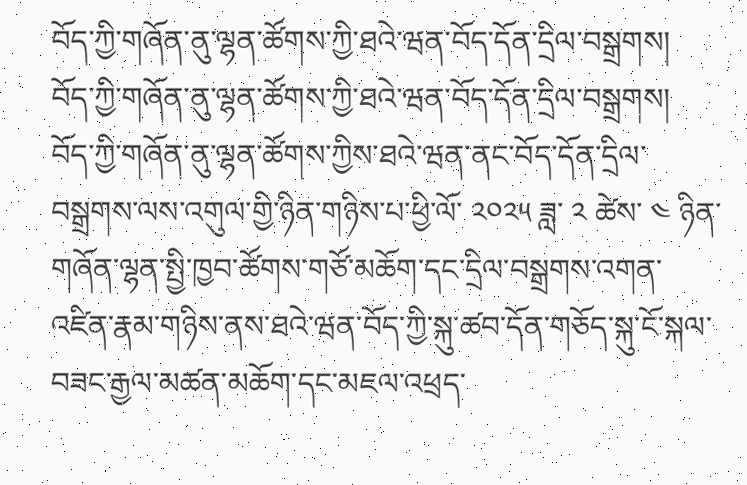བོད་ཀྱི་གཞོན་ནུ་ལྷན་ཚོགས་ཀྱི་ཐའེ་ཝན་བོད་དོན་དྲིལ་བསྒྲགས།
བོད་ཀྱི་གཞོན་ནུ་ལྷན་ཚོགས་ཀྱི་ཐའེ་ཝན་བོད་དོན་དྲིལ་བསྒྲགས།
བོད་ཀྱི་གཞོན་ནུ་ལྷན་ཚོགས་ཀྱིས་ཐའེ་ཝན་ནང་བོད་དོན་དྲིལ་བསྒྲགས་ལས་འགུལ་གྱི་ཉིན་གཉིས་པ་ཕྱི་ལོ་ ༢༠༢༥ ཟླ་ ༢ ཚེས་ ༤ ཉིན་གཞོན་ལྷན་སྤྱི་ཁྱབ་ཚོགས་གཙོ་མཆོག་དང་དྲིལ་བསྒྲགས་འགན་འཛིན་རྣམ་གཉིས་ནས་ཐའེ་ཝན་བོད་ཀྱི་སྐུ་ཚབ་དོན་གཅོད་སྐུ་ངོ་སྐལ་བཟང་རྒྱལ་མཚན་མཆོག་དང་མཇལ་འཕྲད་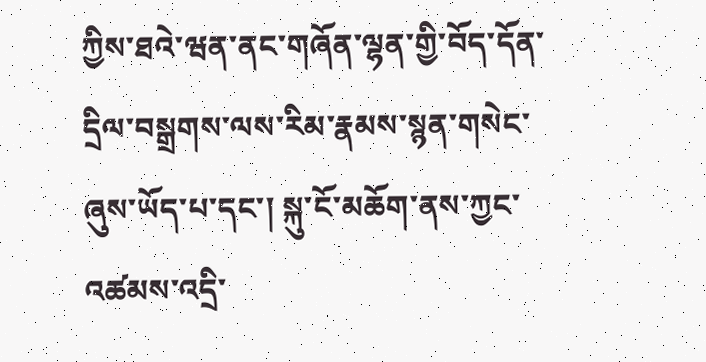ཀྱིས་ཐའེ་ཝན་ནང་གཞོན་ལྷན་གྱི་བོད་དོན་དྲིལ་བསྒྲགས་ལས་རིམ་རྣམས་སྙན་གསེང་ཞུས་ཡོད་པ་དང་། སྐུ་ངོ་མཆོག་ནས་ཀྱང་འཚམས་འདྲི་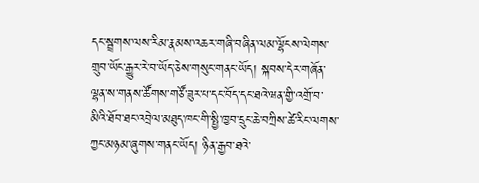དང་སྦྲགས་ལས་རིམ་རྣམས་འཆར་གཞི་བཞིན་ལམ་ལྷོངས་ལེགས་གྲུབ་ཡོང་རྒྱུར་རེ་བ་ཡོད་ཅེས་གསུང་གནང་ཡོད། སྐབས་དེར་གཞོན་ལྷན་ས་གནས་ཚོགས་གཙོ་ཟུར་པ་དང་བོད་དང་ཐའེ་ཝན་གྱི་འགྲོ་བ་མིའི་ཐོབ་ཐང་འབྲེལ་མཐུད་ཁང་གི་སྤྱི་ཁྱབ་དྲུང་ཆེ་བཀྲིས་ཚེ་རིང་ལགས་ཀྱང་མཉམ་ཞུགས་གནང་ཡོད། ཉིན་རྒྱབ་ཐའེ་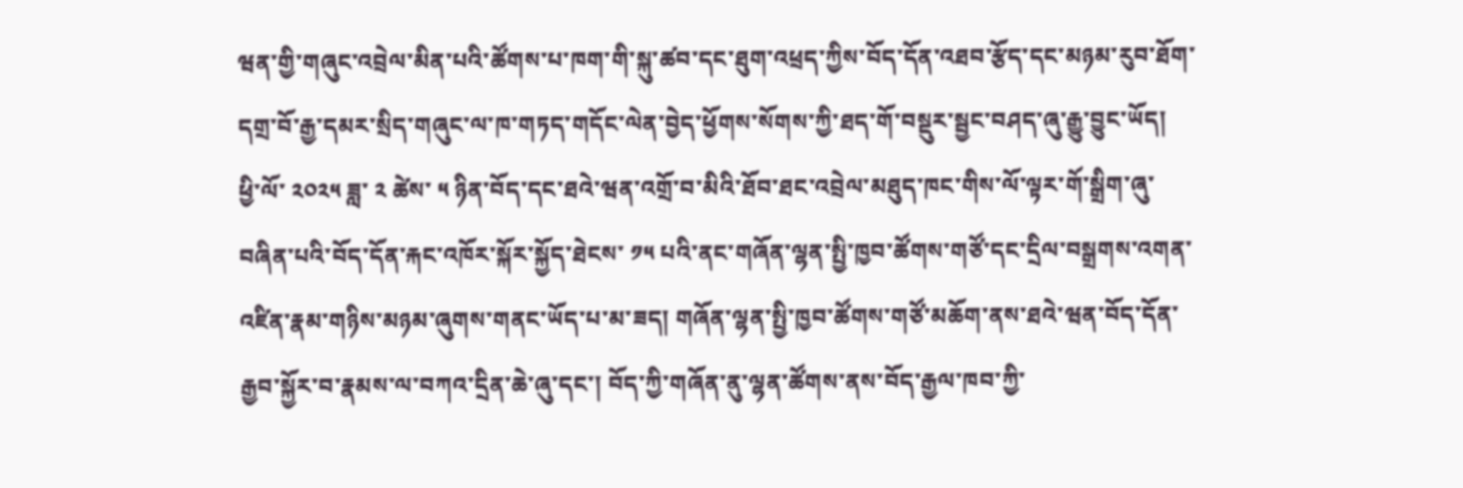ཝན་གྱི་གཞུང་འབྲེལ་མིན་པའི་ཚོགས་པ་ཁག་གི་སྐུ་ཚབ་དང་ཐུག་འཕྲད་ཀྱིས་བོད་དོན་འཐབ་རྩོད་དང་མཉམ་རུབ་ཐོག་དགྲ་བོ་རྒྱ་དམར་སྲིད་གཞུང་ལ་ཁ་གཏད་གདོང་ལེན་བྱེད་ཕྱོགས་སོགས་ཀྱི་ཐད་གོ་བསྡུར་སྦྱང་བཤད་ཞུ་རྒྱུ་བྱུང་ཡོད།
ཕྱི་ལོ་ ༢༠༢༥ ཟླ་ ༢ ཚེས་ ༥ ཉིན་བོད་དང་ཐའེ་ཝན་འགྲོ་བ་མིའི་ཐོབ་ཐང་འབྲེལ་མཐུད་ཁང་གིས་ལོ་ལྟར་གོ་སྒྲིག་ཞུ་བཞིན་པའི་བོད་དོན་རྐང་འཁོར་སྐོར་སྐྱོད་ཐེངས་ ༡༥ པའི་ནང་གཞོན་ལྷན་སྤྱི་ཁྱབ་ཚོགས་གཙོ་དང་དྲིལ་བསྒྲགས་འགན་འཛིན་རྣམ་གཉིས་མཉམ་ཞུགས་གནང་ཡོད་པ་མ་ཟད། གཞོན་ལྷན་སྤྱི་ཁྱབ་ཚོགས་གཙོ་མཆོག་ནས་ཐའེ་ཝན་བོད་དོན་རྒྱབ་སྐྱོར་བ་རྣམས་ལ་བཀའ་དྲིན་ཆེ་ཞུ་དང་། བོད་ཀྱི་གཞོན་ནུ་ལྷན་ཚོགས་ནས་བོད་རྒྱལ་ཁབ་ཀྱི་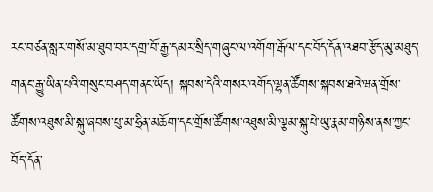རང་བཙན་སླར་གསོ་མ་ཐུབ་བར་དགྲ་བོ་རྒྱ་དམར་སྲིད་གཞུང་ལ་འགོག་རྒོལ་དང་བོད་དོན་འཐབ་རྩོད་མུ་མཐུད་གནང་རྒྱུ་ཡིན་པའི་གསུང་བཤད་གནང་ཡོད། སྐབས་དེའི་གསར་འགོད་ལྷན་ཚོགས་སྐབས་ཐའེ་ཝན་གྲོས་ཚོགས་འཐུས་མི་སྐུ་ཞབས་པུ་མ་ཧྲིན་མཆོག་དང་གྲོས་ཚོགས་འཐུས་མི་ལྕམ་སྐུ་པེ་ཡུ་རྣམ་གཉིས་ནས་ཀྱང་བོད་དོན་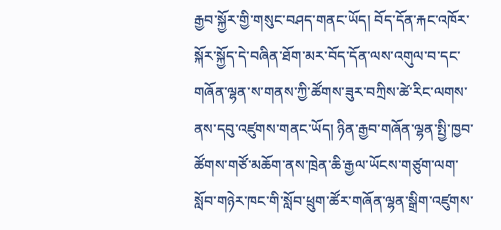རྒྱབ་སྐྱོར་གྱི་གསུང་བཤད་གནང་ཡོད། བོད་དོན་རྐང་འཁོར་སྐོར་སྐྱོད་དེ་བཞིན་ཐོག་མར་བོད་དོན་ལས་འགུལ་བ་དང་གཞོན་ལྷན་ས་གནས་ཀྱི་ཚོགས་ཟུར་བཀྲིས་ཚེ་རིང་ལགས་ནས་དབུ་འཛུགས་གནང་ཡོད། ཉིན་རྒྱབ་གཞོན་ལྷན་སྤྱི་ཁྱབ་ཚོགས་གཙོ་མཆོག་ནས་ཁྲེན་ཆི་རྒྱལ་ཡོངས་གཙུག་ལག་སློབ་གཉེར་ཁང་གི་སློབ་ཕྲུག་ཚོར་གཞོན་ལྷན་སྒྲིག་འཛུགས་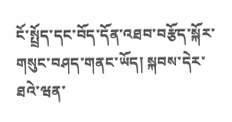ངོ་སྤྲོད་དང་བོད་དོན་འཐབ་བརྩོད་སྐོར་གསུང་བཤད་གནང་ཡོད། སྐབས་དེར་ཐའེ་ཝན་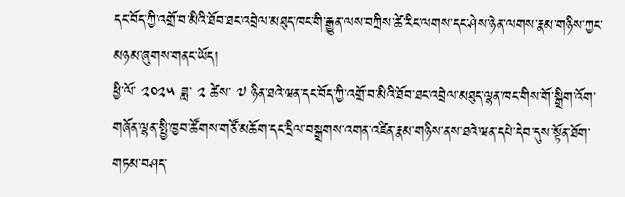དང་བོད་ཀྱི་འགྲོ་བ་མིའི་ཐོབ་ཐང་འབྲེལ་མཐུད་ཁང་གི་རྒྱུན་ལས་བཀྲིས་ཚེ་རིང་ལགས་དང་ཤེས་ཉེན་ལགས་རྣམ་གཉིས་ཀྱང་མཉམ་ཞུགས་གནང་ཡོད།
ཕྱི་ལོ་ ༢༠༢༥ ཟླ་ ༢ ཚེས་ ༧ ཉིན་ཐའེ་ཝན་དང་བོད་ཀྱི་འགྲོ་བ་མིའི་ཐོབ་ཐང་འབྲེལ་མཐུད་ལྷན་ཁང་གིས་གོ་སྒྲིག་འོག་གཞོན་ལྷན་སྤྱི་ཁྱབ་ཚོགས་གཙོ་མཆོག་དང་དྲིལ་བསྒྲགས་འགན་འཛིན་རྣམ་གཉིས་ནས་ཐའེ་ཝན་དཔེ་དེབ་དུས་སྟོན་ཐོག་གཏམ་བཤད་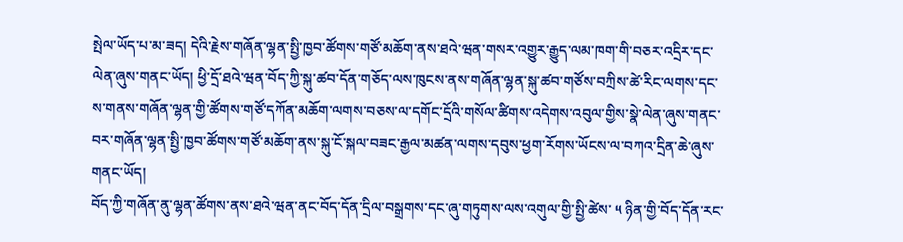སྤེལ་ཡོད་པ་མ་ཟད། དེའི་རྗེས་གཞོན་ལྷན་སྤྱི་ཁྱབ་ཚོགས་གཙོ་མཆོག་ནས་ཐའེ་ཝན་གསར་འགྱུར་རྒྱུད་ལམ་ཁག་གི་བཅར་འདྲིར་དང་ལེན་ཞུས་གནང་ཡོད། ཕྱི་དྲོ་ཐའེ་ཝན་བོད་ཀྱི་སྐུ་ཚབ་དོན་གཅོད་ལས་ཁུངས་ནས་གཞོན་ལྷན་སྐུ་ཚབ་གཙོས་བཀྲིས་ཚེ་རིང་ལགས་དང་ས་གནས་གཞོན་ལྷན་གྱི་ཚོགས་གཙོ་དཀོན་མཆོག་ལགས་བཅས་ལ་དགོང་དྲོའི་གསོལ་ཚིགས་འདེགས་འབུལ་གྱིས་སྣེ་ལེན་ཞུས་གནང་བར་གཞོན་ལྷན་སྤྱི་ཁྱབ་ཚོགས་གཙོ་མཆོག་ནས་སྐུ་ངོ་སྐལ་བཟང་རྒྱལ་མཚན་ལགས་དབུས་ཕྱག་རོགས་ཡོངས་ལ་བཀའ་དྲིན་ཆེ་ཞུས་གནང་ཡོད།
བོད་ཀྱི་གཞོན་ནུ་ལྷན་ཚོགས་ནས་ཐའེ་ཝན་ནང་བོད་དོན་དྲིལ་བསྒྲགས་དང་ཞུ་གཏུགས་ལས་འགུལ་གྱི་སྤྱི་ཚེས་ ༥ ཉིན་གྱི་བོད་དོན་རང་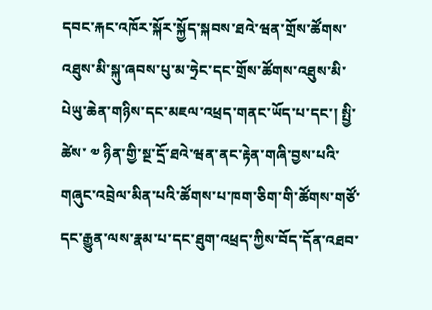དབང་རྐང་འཁོར་སྐོར་སྐྱོད་སྐབས་ཐའེ་ཝན་གྲོས་ཚོགས་འཐུས་མི་སྐུ་ཞབས་པུ་མ་ཧྲེང་དང་གྲོས་ཚོགས་འཐུས་མི་པེཡུ་ཆེན་གཉིས་དང་མཇལ་འཕྲད་གནང་ཡོད་པ་དང་། སྤྱི་ཚེས་ ༧ ཉིན་གྱི་སྔ་དྲོ་ཐའེ་ཝན་ནང་རྟེན་གཞི་བྱས་པའི་གཞུང་འབྲེལ་མིན་པའི་ཚོགས་པ་ཁག་ཅིག་གི་ཚོགས་གཙོ་དང་རྒྱུན་ལས་རྣམ་པ་དང་ཐུག་འཕྲད་ཀྱིས་བོད་དོན་འཐབ་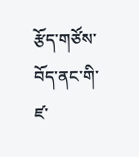རྩོད་གཙོས་བོད་ནང་གི་ཛ་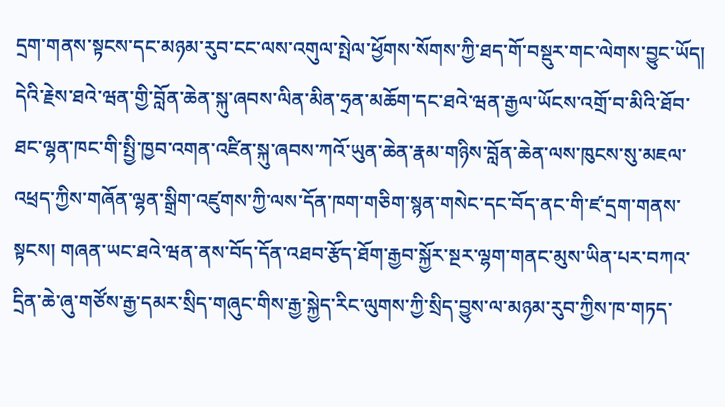དྲག་གནས་སྟངས་དང་མཉམ་རུབ་ངང་ལས་འགུལ་སྤེལ་ཕྱོགས་སོགས་ཀྱི་ཐད་གོ་བསྡུར་གང་ལེགས་བྱུང་ཡོད། དེའི་རྗེས་ཐའེ་ཝན་གྱི་བློན་ཆེན་སྐུ་ཞབས་ལིན་མིན་ཧྲན་མཆོག་དང་ཐའེ་ཝན་རྒྱལ་ཡོངས་འགྲོ་བ་མིའི་ཐོབ་ཐང་ལྷན་ཁང་གི་སྤྱི་ཁྱབ་འགན་འཛིན་སྐུ་ཞབས་ཀའོ་ཡུན་ཆེན་རྣམ་གཉིས་བློན་ཆེན་ལས་ཁུངས་སུ་མཇལ་འཕྲད་ཀྱིས་གཞོན་ལྷན་སྒྲིག་འཛུགས་ཀྱི་ལས་དོན་ཁག་གཅིག་སྙན་གསེང་དང་བོད་ནང་གི་ཛ་དྲག་གནས་སྟངས། གཞན་ཡང་ཐའེ་ཝན་ནས་བོད་དོན་འཐབ་རྩོད་ཐོག་རྒྱབ་སྐྱོར་སྔར་ལྷག་གནང་མུས་ཡིན་པར་བཀའ་དྲིན་ཆེ་ཞུ་གཙོས་རྒྱ་དམར་སྲིད་གཞུང་གིས་རྒྱ་སྐྱེད་རིང་ལུགས་ཀྱི་སྲིད་བྱུས་ལ་མཉམ་རུབ་ཀྱིས་ཁ་གཏད་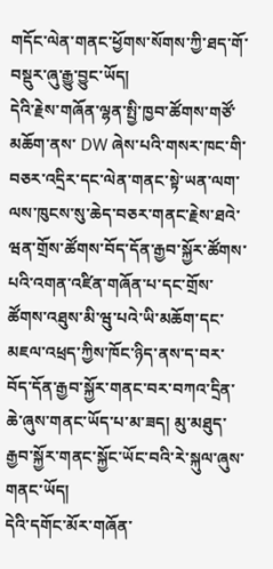གདོང་ལེན་གནང་ཕྱོགས་སོགས་ཀྱི་ཐད་གོ་བསྡུར་ཞུ་རྒྱུ་བྱུང་ཡོད།
དེའི་རྗེས་གཞོན་ལྷན་སྤྱི་ཁྱབ་ཚོགས་གཙོ་མཆོག་ནས་ DW ཞེས་པའི་གསར་ཁང་གི་བཅར་འདྲིར་དང་ལེན་གནང་སྟེ་ཡན་ལག་ལས་ཁུངས་སུ་ཆེད་བཅར་གནང་རྗེས་ཐའེ་ཝན་གྲོས་ཚོགས་བོད་དོན་རྒྱབ་སྐྱོར་ཚོགས་པའི་འགན་འཛིན་གཞོན་པ་དང་གྲོས་ཚོགས་འཐུས་མི་ཝུ་པའེ་ཡི་མཆོག་དང་མཇལ་འཕྲད་ཀྱིས་ཁོང་ཉིད་ནས་ད་བར་བོད་དོན་རྒྱབ་སྐྱོར་གནང་བར་བཀའ་དྲིན་ཆེ་ཞུས་གནང་ཡོད་པ་མ་ཟད། མུ་མཐུད་རྒྱབ་སྐྱོར་གནང་སྐྱོང་ཡོང་བའི་རེ་སྐུལ་ཞུས་གནང་ཡོད།
དེའི་དགོང་མོར་གཞོན་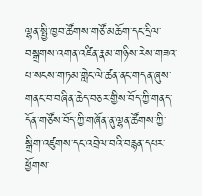ལྷན་སྤྱི་ཁྱབ་ཚོགས་གཙོ་མཆོག་དང་དྲིལ་བསྒྲགས་འགན་འཛིན་རྣམ་གཉིས་རེས་གཟའ་པ་སངས་གཏམ་གླེང་ལེ་ཚན་ནང་གདན་ཞུས་གནང་བ་བཞིན་ཆེད་བཅར་གྱིས་བོད་ཀྱི་གནད་དོན་གཙོས་བོད་ཀྱི་གཞོན་ནུ་ལྷན་ཚོགས་ཀྱི་སྒྲིག་འཛུགས་དང་འབྲེལ་བའི་བརྙན་དཔར་ཕྱོགས་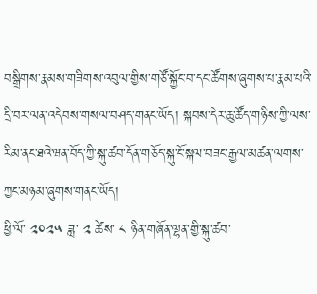བསྒྲིགས་རྣམས་གཟིགས་འབུལ་གྱིས་གཙོ་སྐྱོང་བ་དང་ཚོགས་ཞུགས་པ་རྣམ་པའི་དྲི་བར་ལན་འདེབས་གསལ་བཤད་གནང་ཡོད། སྐབས་དེར་ཆུ་ཚོད་གཉིས་ཀྱི་ལས་རིམ་ནང་ཐའེ་ཝན་བོད་ཀྱི་སྐུ་ཚབ་དོན་གཅོད་སྐུ་ངོ་སྐལ་བཟང་རྒྱལ་མཚན་ལགས་ཀྱང་མཉམ་ཞུགས་གནང་ཡོད།
ཕྱི་ལོ་ ༢༠༢༥ ཟླ་ ༢ ཚེས་ ༨ ཉིན་གཞོན་ལྷན་གྱི་སྐུ་ཚབ་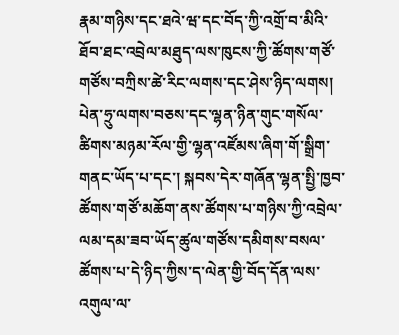རྣམ་གཉིས་དང་ཐའེ་ཝ་དང་བོད་ཀྱི་འགྲོ་བ་མིའི་ཐོབ་ཐང་འབྲེལ་མཐུད་ལས་ཁུངས་ཀྱི་ཚོགས་གཙོ་གཙོས་བཀྲིས་ཚེ་རིང་ལགས་དང་ཤེས་ཉིད་ལགས། པེན་ཧྲུ་ལགས་བཅས་དང་ལྷན་ཉིན་གུང་གསོལ་ཚིགས་མཉམ་རོལ་གྱི་ལྷན་འཛོམས་ཞིག་གོ་སྒྲིག་གནང་ཡོད་པ་དང་། སྐབས་དེར་གཞོན་ལྷན་སྤྱི་ཁྱབ་ཚོགས་གཙོ་མཆོག་ནས་ཚོགས་པ་གཉིས་ཀྱི་འབྲེལ་ལམ་དམ་ཟབ་ཡོད་ཚུལ་གཙོས་དམིགས་བསལ་ཚོགས་པ་དེ་ཉིད་ཀྱིས་ད་ལེན་གྱི་བོད་དོན་ལས་འགུལ་ལ་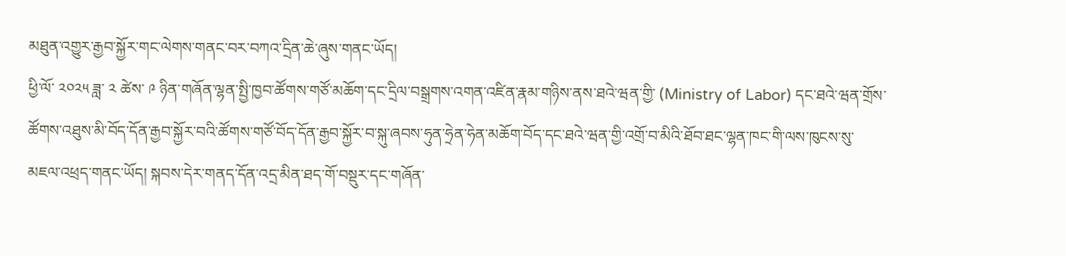མཐུན་འགྱུར་རྒྱབ་སྐྱོར་གང་ལེགས་གནང་བར་བཀའ་དྲིན་ཆེ་ཞུས་གནང་ཡོད།
ཕྱི་ལོ་ ༢༠༢༥ ཟླ་ ༢ ཚེས་ ༩ ཉིན་གཞོན་ལྷན་སྤྱི་ཁྱབ་ཚོགས་གཙོ་མཆོག་དང་དྲིལ་བསྒྲགས་འགན་འཛིན་རྣམ་གཉིས་ནས་ཐའེ་ཝན་གྱི་ (Ministry of Labor) དང་ཐའེ་ཝན་གྲོས་ཚོགས་འཐུས་མི་བོད་དོན་རྒྱབ་སྐྱོར་བའི་ཚོགས་གཙོ་བོད་དོན་རྒྱབ་སྐྱོར་བ་སྐུ་ཞབས་ཧུན་ཧྲེན་ཧེན་མཆོག་བོད་དང་ཐའེ་ཝན་གྱི་འགྲོ་བ་མིའི་ཐོབ་ཐང་ལྷན་ཁང་གི་ལས་ཁུངས་སུ་མཇལ་འཕྲད་གནང་ཡོད། སྐབས་དེར་གནད་དོན་འདྲ་མིན་ཐད་གོ་བསྡུར་དང་གཞོན་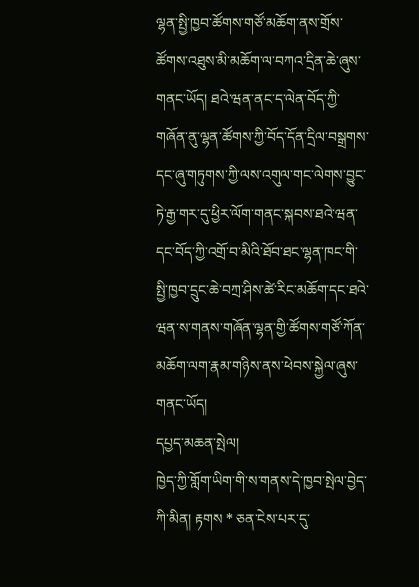ལྷན་སྤྱི་ཁྱབ་ཚོགས་གཙོ་མཆོག་ནས་གྲོས་ཚོགས་འཐུས་མི་མཆོག་ལ་བཀའ་དྲིན་ཆེ་ཞུས་གནང་ཡོད། ཐའེ་ཝན་ནང་ད་ལེན་བོད་ཀྱི་གཞོན་ནུ་ལྷན་ཚོགས་ཀྱི་བོད་དོན་དྲིལ་བསྒྲགས་དང་ཞུ་གཏུགས་ཀྱི་ལས་འགུལ་གང་ལེགས་བྱུང་ཏེ་རྒྱ་གར་དུ་ཕྱིར་ལོག་གནང་སྐབས་ཐའེ་ཝན་དང་བོད་ཀྱི་འགྲོ་བ་མིའི་ཐོབ་ཐང་ལྷན་ཁང་གི་སྤྱི་ཁྱབ་དྲུང་ཆེ་བཀྲ་ཤིས་ཚེ་རིང་མཆོག་དང་ཐའེ་ཝན་ས་གནས་གཞོན་ལྷན་གྱི་ཚོགས་གཙོ་ཀོན་མཆོག་ལག་རྣམ་གཉིས་ནས་ཕེབས་སྐྱེལ་ཞུས་གནང་ཡོད།
དཔྱད་མཆན་སྤེལ།
ཁྱེད་ཀྱི་གློག་ཡིག་གི་ས་གནས་དེ་ཁྱབ་སྤེལ་བྱེད་ཀི་མིན། རྟགས * ཅན་ངེས་པར་དུ་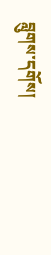བླུགས་དགོས།